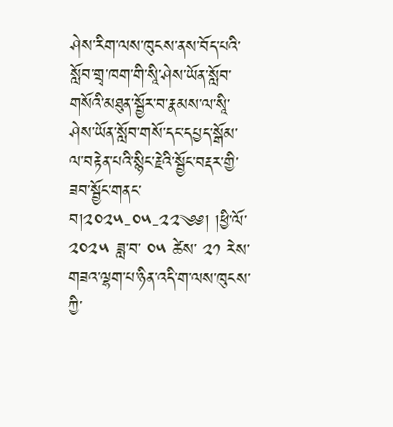ཤེས་རིག་ལས་ཁུངས་ནས་བོད་པའི་སློབ་གྲྭ་ཁག་གི་སཱི་ཤེས་ཡོན་སློབ་གསོའི་མཐུན་སྦྱོར་བ་རྣམས་ལ་སཱི་ཤེས་ཡོན་སློབ་གསོ་དང་དཔྱད་སྒོམ་ལ་བརྟེན་པའི་སྙིང་རྗེའི་སྦྱོང་བརྡར་གྱི་ཟབ་སྦྱོང་གནང་བ།༢༠༢༥-༠༥-༢༢༄༅། །ཕྱི་ལོ་ ༢༠༢༥ ཟླ་བ་ ༠༥ ཚེས་ ༢༡ རེས་གཟའ་ལྷག་པ་ཉིན་འདི་ག་ལས་ཁུངས་ཀྱི་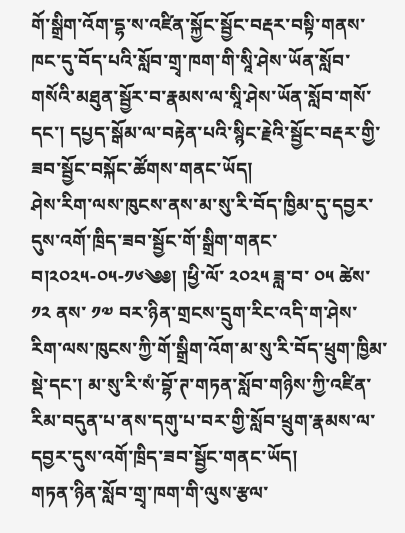གོ་སྒྲིག་འོག་དྷ་ས་འཛིན་སྐྱོང་སྦྱོང་བརྡར་བསྟི་གནས་ཁང་དུ་བོད་པའི་སློབ་གྲྭ་ཁག་གི་སཱི་ཤེས་ཡོན་སློབ་གསོའི་མཐུན་སྦྱོར་བ་རྣམས་ལ་སཱི་ཤེས་ཡོན་སློབ་གསོ་དང་། དཔྱད་སྒོམ་ལ་བརྟེན་པའི་སྙིང་རྗེའི་སྦྱོང་བརྡར་གྱི་ཟབ་སྦྱོང་བསྐོང་ཚོགས་གནང་ཡོད།
ཤེས་རིག་ལས་ཁུངས་ནས་མ་སུ་རི་བོད་ཁྱིམ་དུ་དབྱར་དུས་འགོ་ཁྲིད་ཟབ་སྦྱོང་གོ་སྒྲིག་གནང་བ།༢༠༢༥-༠༥-༡༦༄༅། །ཕྱི་ལོ་ ༢༠༢༥ ཟླ་བ་ ༠༥ ཚེས་ ༡༢ ནས་ ༡༧ བར་ཉིན་གྲངས་དྲུག་རིང་འདི་ག་ཤེས་རིག་ལས་ཁུངས་ཀྱི་གོ་སྒྲིག་འོག་མ་སུ་རི་བོད་ཕྲུག་ཁྱིམ་སྡེ་དང་། མ་སུ་རི་སཾ་བྷོ་ཊ་གཏན་སློབ་གཉིས་ཀྱི་འཛིན་རིམ་བདུན་པ་ནས་དགུ་པ་བར་གྱི་སློབ་ཕྲུག་རྣམས་ལ་དབྱར་དུས་འགོ་ཁྲིད་ཟབ་སྦྱོང་གནང་ཡོད།
གཏན་ཉིན་སློབ་གྲྭ་ཁག་གི་ལུས་རྩལ་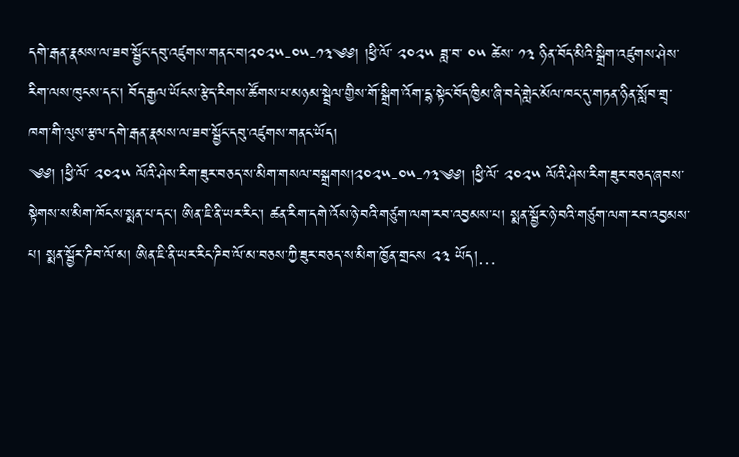དགེ་རྒན་རྣམས་ལ་ཟབ་སྦྱོང་དབུ་འཛུགས་གནང་བ།༢༠༢༥-༠༥-༡༣༄༅། །ཕྱི་ལོ་ ༢༠༢༥ ཟླ་བ་ ༠༥ ཚེས་ ༡༣ ཉིན་བོད་མིའི་སྒྲིག་འཛུགས་ཤེས་རིག་ལས་ཁུངས་དང་། བོད་རྒྱལ་ཡོངས་རྩེད་རིགས་ཚོགས་པ་མཉམ་སྦྲེལ་གྱིས་གོ་སྒྲིག་འོག་དྷ་སྟེང་བོད་ཁྱིམ་ཞི་བདེ་གླེང་མོལ་ཁང་དུ་གཏན་ཉིན་སློབ་གྲྭ་ཁག་གི་ལུས་རྩལ་དགེ་རྒན་རྣམས་ལ་ཟབ་སྦྱོང་དབུ་འཛུགས་གནང་ཡོད།
༄༅། །ཕྱི་ལོ་ ༢༠༢༥ ལོའི་ཤེས་རིག་ཟུར་བཅད་ས་མིག་གསལ་བསྒྲགས།༢༠༢༥-༠༥-༡༣༄༅། །ཕྱི་ལོ་ ༢༠༢༥ ལོའི་ཤེས་རིག་ཟུར་བཅད་ཞབས་སྟེགས་ས་མིག་ཁོངས་སྨན་པ་དང་། ཨིན་ཇི་ནི་ཡར་རིང་། ཚན་རིག་དགེ་འོས་ཉེ་བའི་གཙུག་ལག་རབ་འབྱམས་པ། སྨན་སྦྱོར་ཉེ་བའི་གཙུག་ལག་རབ་འབྱམས་པ། སྨན་སྦྱོར་ཌིབ་ལོ་མ། ཨིན་ཇི་ནི་ཡར་རིང་ཌིབ་ལོ་མ་བཅས་ཀྱི་ཟུར་བཅད་ས་མིག་ཁྱོན་གྲངས ༢༣ ཡོད།…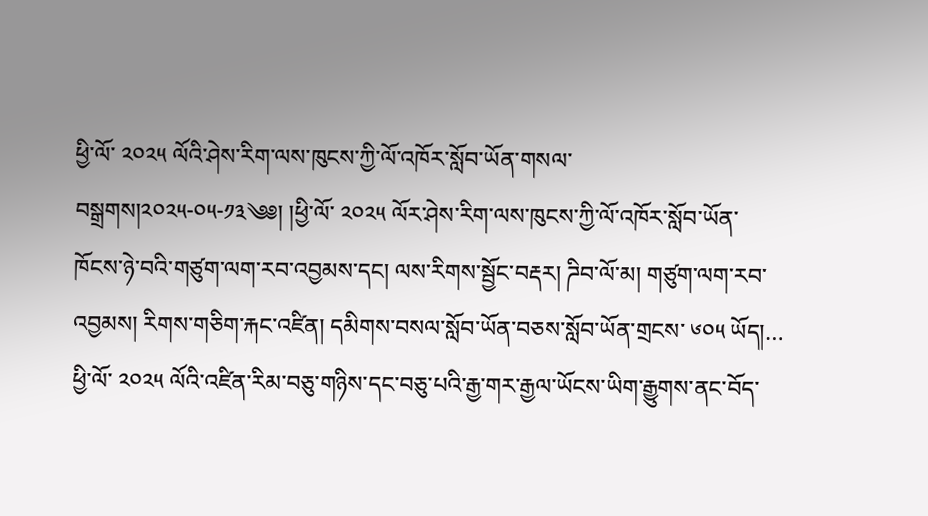ཕྱི་ལོ་ ༢༠༢༥ ལོའི་ཤེས་རིག་ལས་ཁུངས་ཀྱི་ལོ་འཁོར་སློབ་ཡོན་གསལ་བསྒྲགས།༢༠༢༥-༠༥-༡༣༄༅། །ཕྱི་ལོ་ ༢༠༢༥ ལོར་ཤེས་རིག་ལས་ཁུངས་ཀྱི་ལོ་འཁོར་སློབ་ཡོན་ཁོངས་ཉེ་བའི་གཙུག་ལག་རབ་འབྱམས་དང། ལས་རིགས་སྦྱོང་བརྡར། ཌིབ་ལོ་མ། གཙུག་ལག་རབ་འབྱམས། རིགས་གཅིག་རྐང་འཛིན། དམིགས་བསལ་སློབ་ཡོན་བཅས་སློབ་ཡོན་གྲངས་ ༦༠༥ ཡོད།…
ཕྱི་ལོ་ ༢༠༢༥ ལོའི་འཛིན་རིམ་བཅུ་གཉིས་དང་བཅུ་པའི་རྒྱ་གར་རྒྱལ་ཡོངས་ཡིག་རྒྱུགས་ནང་བོད་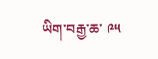ཡིག་བརྒྱ་ཆ་ ༩༥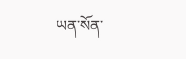ཡན་སོན་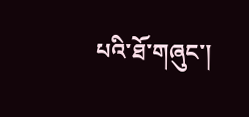པའི་ཐོ་གཞུང་།